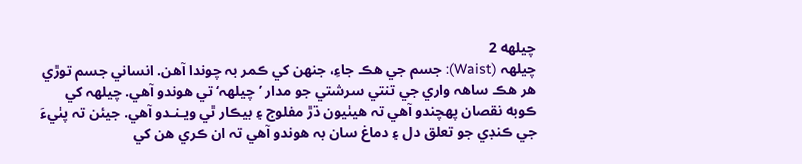چيلهه 2
چيلھہ (Waist): جسم جي هڪ جاءِ، جنهن کي ڪمر بہ چوندا آهن. انساني جسم توڙي هر هڪ ساھہ واري جي تنتي سرشتي جو مدار ’چيلھہ‘ تي هوندو آهي. چيلھہ کي ڪوبه نقصان پهچندو آهي تہ هيٺيون ڌڙ مفلوج ۽ بيڪار ٿي ويـنـدو آهي. جيئن تہ پٺيءَ جي ڪنڊي جو تعلق دل ۽ دماغ سان بہ هوندو آهي تہ ان ڪري هن کي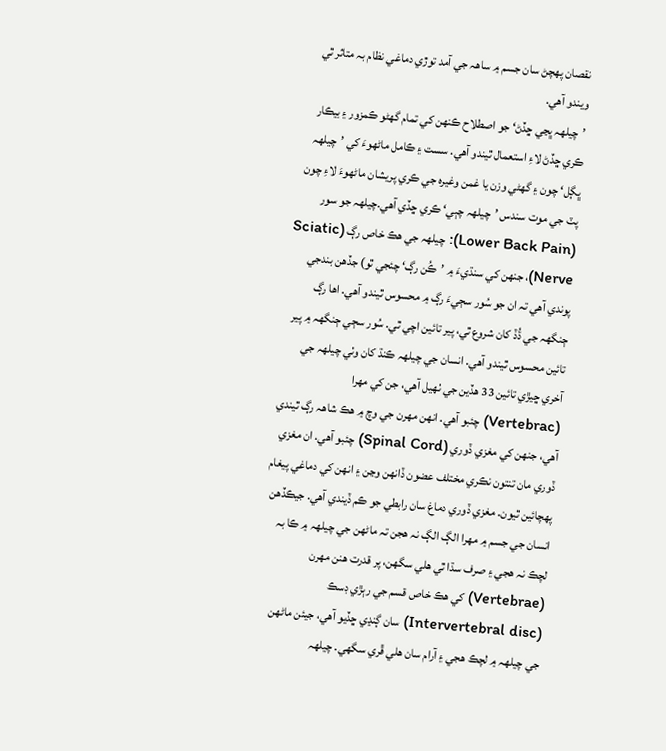نقصان پهچڻ سان جسم ۾ ساھہ جي آمد توڙي دماغي نظام بہ متاثر ٿي ويندو آهي.
’چيلھہ ڀڃي ڇڏڻ‘ جو اصطلاح ڪنهن کي تمام گهڻو ڪمزور ۽ بيڪار ڪري ڇڏڻ لاءِ استعمال ٿيندو آهي. سست ۽ ڪامل ماڻهوءَ کي ’چيلھہ ڀڳل‘ چون ۽ گهڻي وزن يا غمن وغيرہ جي ڪري پريشان ماڻهوءَ لاءِ چون پٽ جي موت سندس ’چيلھہ چٻي‘ ڪري ڇڏي آهي.چيلھہ جو سور (Lower Back Pain): چيلھہ جي هڪ خاص رڳ (Sciatic Nerve)، جنهن کي سنڌيءَ ۾ ’ڪُن رڳ‘ چئجي ٿو) جڏهن بندجي پوندي آهي تہ ان جو سُور سڄيءَ رڳ ۾ محسوس ٿيندو آهي. اها رڳ ڄنگهہ جي ڌُڏ کان شروع ٿي، پير تائين اچي ٿي. سُور سڄي ڄنگهہ ۾ پير تائين محسوس ٿيندو آهي. انسان جي چيلھہ ڪنڌ کان وٺي چيلھہ جي آخري ڇيڙي تائين 33 هڏين جي ٺهيل آهي، جن کي مهرا (Vertebrac) چئبو آهي. انهن مهرن جي وچ ۾ هڪ شاھہ رڳ ٿيندي آهي، جنهن کي مغزي ڏوري (Spinal Cord) چئبو آهي. ان مغزي ڏوري مان تنتون نڪري مختلف عضون ڏانهن وڃن ۽ انهن کي دماغي پيغام پهچائين ٿيون. مغزي ڏوري دماغ سان رابطي جو ڪم ڏيندي آهي. جيڪڏهن انسان جي جسم ۾ مهرا الڳ الڳ نہ هجن تہ ماڻهن جي چيلھہ ۾ ڪا بہ لچڪ نہ هجي ۽ صرف سڌا ٿي هلي سگهن، پر قدرت هنن مهرن (Vertebrae) کي هڪ خاص قسم جي رٻڙي ڊسڪ (Intervertebral disc) سان ڳنڍي ڇڏيو آهي، جيئن ماڻهن جي چيلھہ ۾ لچڪ هجي ۽ آرام سان هلي ڦري سگهي. چيلھہ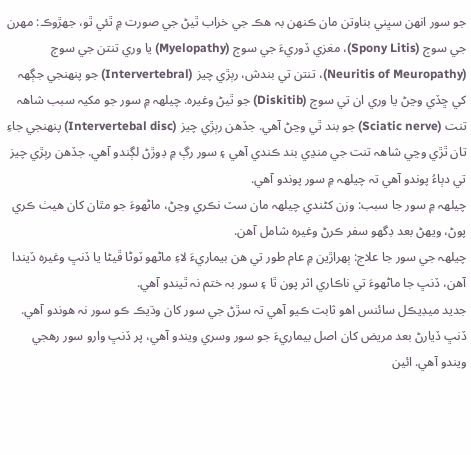جو سور انهن سڀني بناوتن مان ڪنهن بہ هڪ جي خراب ٿيڻ جي صورت ۾ ٿئي ٿو، جھڙوڪ: مهرن جي سوڄ (Spony Litis)، مغزي ڏوريءَ جي سوڄ (Myelopathy) يا وري تنتن جي سوڄ (Neuritis of Meuropathy)، تنتن تي بندش، رٻڙي چيز (Intervertebral) جو پنھنجي جڳھہ کي ڇڏي وڃڻ يا وري ان تي سوڄ (Diskitib) جو ٿيڻ وغيرہ. چيلھہ ۾ سور جو مکيہ سبب شاھہ تنت (Sciatic nerve) جو بند ٿي وڃڻ آهي. جڏهن رٻڙي چيز (Intervertebal disc) پنھنجي جاءِ تان ٿڙي وڃي شاھہ تنت جي منڍي بند ڪندي آهي ۽ سور رڳ ۾ ڊوڙڻ لڳندو آهي. جڏهن رٻڙي چيز تي دٻاءُ پوندو آهي تہ چيلھہ ۾ سور پوندو آهي.
چيلھہ ۾ سور جا سبب: وزن کڻندي چيلھہ مان سٽ نڪري وڃڻ، ماڻهوءَ جو مٿان کان هيٺ ڪري پوڻ، ويهڻ بعد ڊگهو سفر ڪرڻ وغيرہ شامل آهن.
چيلھہ جي سور جا علاج: ٻهراڙين ۾ عام طور تي هن بيماريءَ لاءِ ماڻهو ٽوڻا ڦيڻا يا ڏنڀ وغيرہ ڏيندا آهن، ڏنڀ جا ماڻهوءَ تي ناڪاري اثر پون ٿا ۽ سور بہ ختم نہ ٿيندو آهي.
جديد ميڊيڪل سائنس اهو ثابت ڪيو آهي تہ سڙڻ جي سور کان وڌيڪ ڪو سور نہ هوندو آهي. ڏنڀ ڏيارڻ بعد مريض کان اصل بيماريءَ جو سور وسري ويندو آهي، پر ڏنڀ وارو سور رهجي ويندو آهي. ائين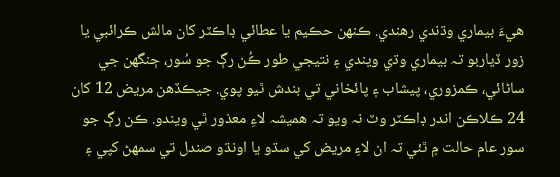هيءَ بيماري وڌندي رهندي. ڪنهن حڪيم يا عطائي ڊاڪٽر کان مالش ڪرائبي يا زور ڏياربو تہ بيماري وڌي ويندي ۽ نتيجي طور ڪُن رڳ جو سُور، ڄنگهن جي ساڻائي، ڪمزوري، پيشاب ۽ پائخاني تي بندش ٿيو پوي. جيڪڏهن مريض 12 کان 24 ڪلاڪن اندر ڊاڪٽر وٽ نہ ويو تہ هميشہ لاءِ معذور ٿي ويندو. ڪن رڳ جو سور عام حالت ۾ ٿئي تہ ان لاءِ مريض کي سڌو يا اونڌو صندل تي سمهڻ کپي ۽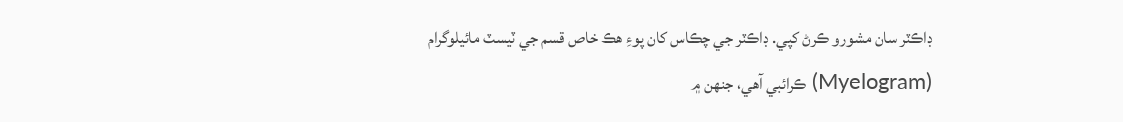ڊاڪٽر سان مشورو ڪرڻ کپي. ڊاڪٽر جي چڪاس کان پوءِ هڪ خاص قسم جي ٽيسٽ مائيلوگرام (Myelogram) ڪرائبي آهي، جنهن ۾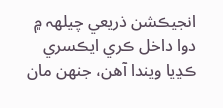انجيڪشن ذريعي چيلھہ ۾ دوا داخل ڪري ايڪسري ڪڍيا ويندا آهن، جنهن مان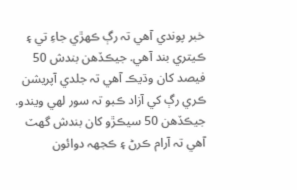خبر پوندي آهي تہ رڳ ڪهڙي جاءِ تي ۽ ڪيتري بند آهي. جيڪڏهن بندش 50 فيصد کان وڌيڪ آهي تہ جلدي آپريشن ڪري رڳ کي آزاد ڪبو تہ سور لھي ويندو. جيڪڏهن 50 سيڪڙو کان بندش گهٽ آهي تہ آرام ڪرڻ ۽ ڪجهہ دوائون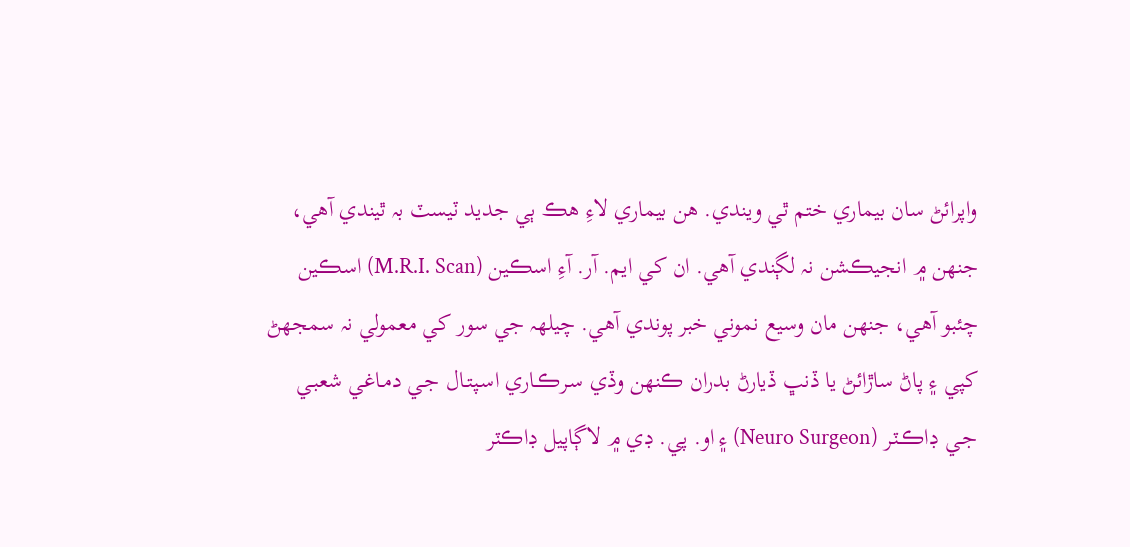واپرائڻ سان بيماري ختم ٿي ويندي. هن بيماري لاءِ هڪ ٻي جديد ٽيسٽ بہ ٿيندي آهي، جنهن ۾ انجيڪشن نہ لڳندي آهي. ان کي ايم. آر. آءِ اسڪين (M.R.I. Scan) اسڪين چئبو آهي، جنهن مان وسيع نموني خبر پوندي آهي. چيلھہ جي سور کي معمولي نہ سمجهڻ کپي ۽ پاڻ ساڙائڻ يا ڏنڀ ڏيارڻ بدران ڪنهن وڏي سـرڪـاري اسـپتـال جـي دمـاغي شعبـي جـي ڊاڪـٽـر (Neuro Surgeon) ۽ او. پي. ڊي ۾ لاڳاپيل ڊاڪٽر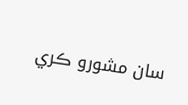سان مشورو ڪري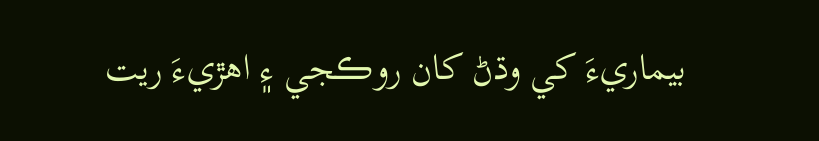بيماريءَ کي وڌڻ کان روڪجي ۽ اهڙيءَ ريت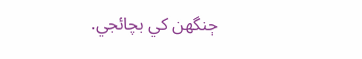ڄنگهن کي بچائجي.